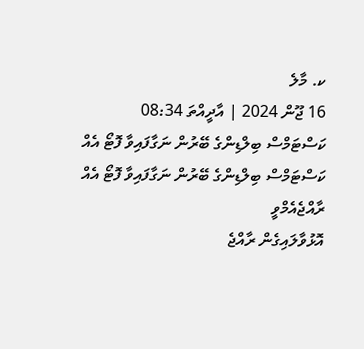ކ. މާލެ
16 ޖޫން 2024 | އާދީއްތަ 08:34
ކަސްޓަމްސް ބިލްޑިންގެ ބޭރުން ނަގާފައިވާ ފޮޓޯ އެއް
ކަސްޓަމްސް ބިލްޑިންގެ ބޭރުން ނަގާފައިވާ ފޮޓޯ އެއް
ރާއްޖެއެމްވީ
އޮޅުވާލައިގެން ރާއްޖެ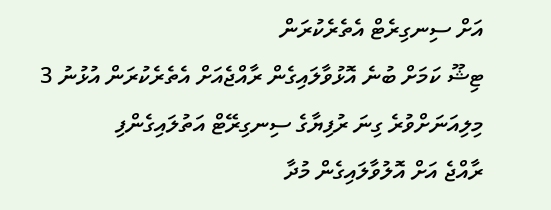އަށް ސިނގިރެޓް އެތެރެކުރަން
ޓިޝޫ ކަމަށް ބުނެ އޮޅުވާލައިގެން ރާއްޖެއަށް އެތެރެކުރަން އުޅުނު 3 މިލިއަނަށްވުރެ ގިނަ ރުފިޔާގެ ސިނގިރޭޓް އަތުލައިގެންފި
ރާއްޖެ އަށް އޮލުވާލައިގެން މުދާ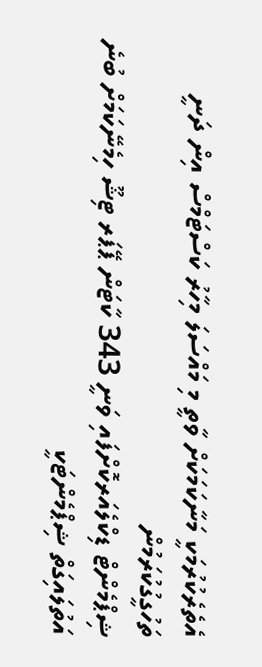އެތެރެކުރުމަކީ މަނާކަމަކަށް ވާތީ މި މައްސަލަ މިހާރު ކަސްޓަމްސް އިން ދަނީ ތަހުގީގުކުރަމުން
ޝިޕްމެންޓް ޑިކްލެއަރކޮށްފައި ވަނީ 343 ކާޓަން ޕޭޕަރ ޓިޝޫ ހިމެނޭކަމަށް ބުނެ
އަތުލައިގަތް ޝިޕްމެންޓަކީ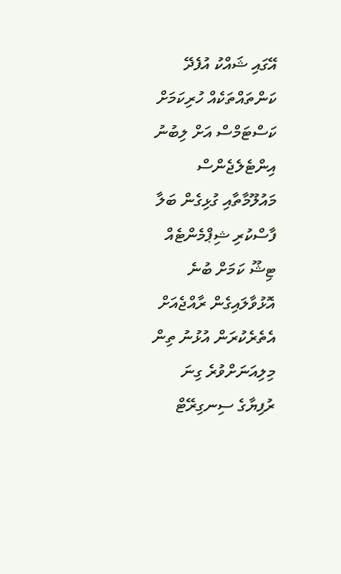އޭގައި ޝައްކު އުފެދޭ ކަންތައްތަކެއް ހުރިކަމަށް ކަސްޓަމްސް އަށް ލިބުނު އިންޓެލެޖެންސް މައުލޫމާތާއި ގުޅިގެން ބަލާ ފާސްކުރި ޝިޕްމެންޓެއް
ޓިޝޫ ކަމަށް ބުނެ އޮޅުވާލައިގެން ރާއްޖެއަށް އެތެރެކުރަން އުޅުނު ތިން މިލިއަނަށްވުރެ ގިނަ ރުފިޔާގެ ސިނގިރޭޓް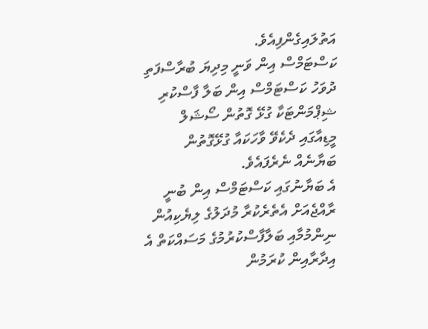އަތުލައިގެންފިއެވެ.
ކަސްޓަމްސް އިން ވަނީ މިދިޔަ ބުރާސްފަތި ދުވަހު ކަސްޓަމްސް އިން ބަލާ ފާސްކުރި ޝިޕްމަންޓަކާ ގުޅޭ ގޮތުން ސޯޝަލް މީޑިއާގައި ދެކެވޭ ވާހަކައާ ގުޅޭގޮތުން ބަޔާނެއް ނެރެފައެވެ.
އެ ބަޔާނުގައި ކަސްޓަމްސް އިން ބުނީ ރާއްޖެއަށް އެތެރެކުރާ މުދަލުގެ ލިޔެކިއުން ނިންމުމާއި ބަލާފާސްކުރުމުގެ މަސައްކަތް އެ އިދާރާއިން ކުރަމުން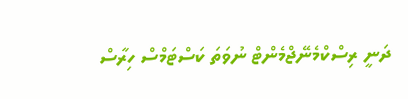ދަނީ ރިސްކްމެނޭޖްމެންޓް ނުވަތަ ކަސްޓަމްސް ހިރާސް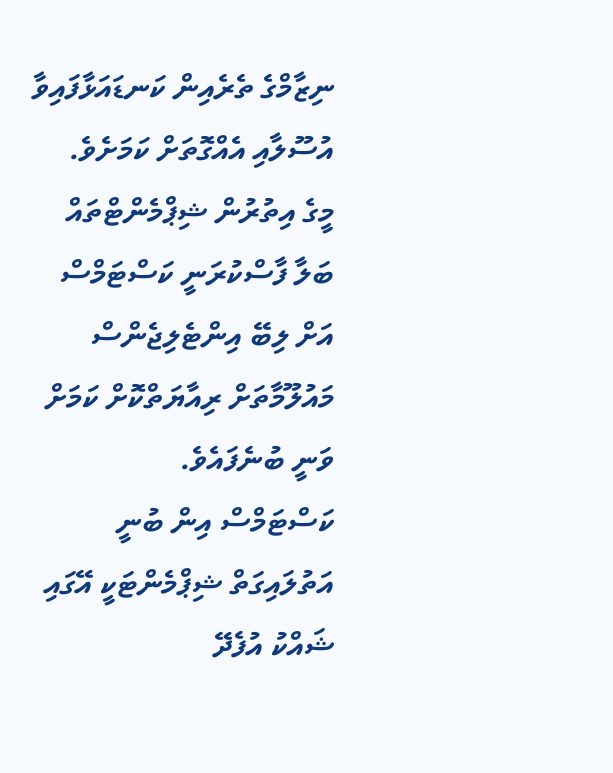ނިޒާމްގެ ތެރެއިން ކަނޑައަޅާފައިވާ އުސޫލާއި އެއްގޮތަށް ކަމަށެވެ.
މީގެ އިތުރުން ޝިޕްމެންޓްތައް ބަލާ ފާސްކުރަނީ ކަސްޓަމްސް އަށް ލިބޭ އިންޓެލިޖެންސް މައުލޫމާތަށް ރިއާޔަތްކޮށް ކަމަށް ވަނީ ބުނެފައެވެ.
ކަސްޓަމްސް އިން ބުނީ އަތުލައިގަތް ޝިޕްމެންޓަކީ އޭގައި ޝައްކު އުފެދޭ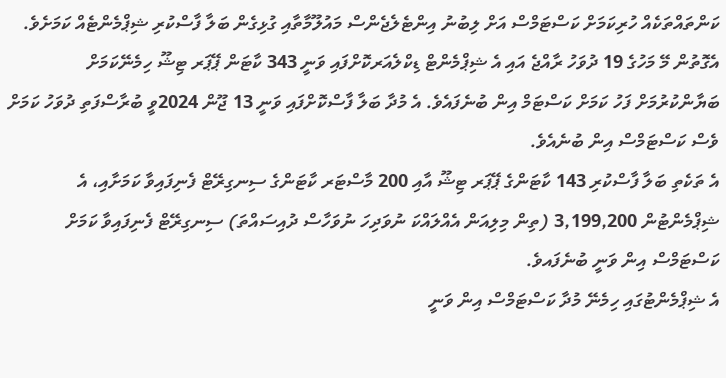ކަންތައްތަކެއް ހުރިކަމަށް ކަސްޓަމްސް އަށް ލިބުނު އިންޓެލެޖެންސް މައުލޫމާތާއި ގުޅިގެން ބަލާ ފާސްކުރި ޝިޕްމެންޓެއް ކަމަށެވެ.
އެގޮތުން މޭ މަހުގެ 19 ދުވަހު ރާއްޖެ އައި އެ ޝިޕްމެންޓް ޑިކްލެއަރކޮށްފައި ވަނީ 343 ކާޓަން ޕޭޕަރ ޓިޝޫ ހިމެނޭކަމަށް ބަޔާންކުރުމަށް ފަހު ކަމަށް ކަސްޓަމް އިން ބުނެފައެވެ. އެ މުދާ ބަލާ ފާސްކޮށްފައި ވަނީ 13 ޖޫން 2024ވީ ބުރާސްފަތި ދުވަހު ކަމަށް ވެސް ކަސްޓަމްސް އިން ބުނެއެވެ.
އެ ތަކެތި ބަލާ ފާސްކުރި 143 ކާޓަންގެ ޕޭޕަރ ޓިޝޫ އާއި 200 މާސްޓަރ ކާޓަންގެ ސިނގިރޭޓް ފެނިފައިވާ ކަމަށާއި، އެ ޝިޕްމެންޓުން 3,199,200 (ތިން މިލިއަން އެއްލައްކަ ނުވަދިހަ ނުވަހާސް ދުއިސައްތަ) ސިނގިރޭޓް ފެނިފައިވާ ކަމަށް ކަސްޓަމްސް އިން ވަނީ ބުނެފައވެ.
އެ ޝިޕްމެންޓުގައި ހިމެނޭ މުދާ ކަސްޓަމްސް އިން ވަނީ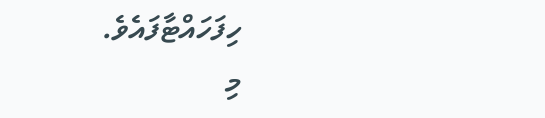ހިފަހައްޓާފައެވެ.
މި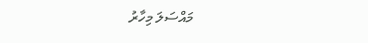މައްސަލަ މިހާރު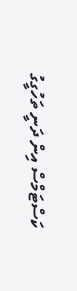ކަސްޓަމްސް އިން ދަނީ ތަހުގީގު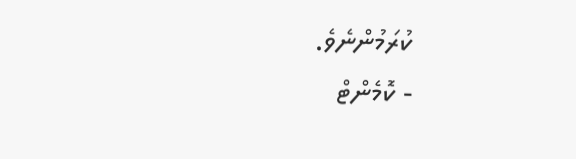ކުރަމުންނެވެ.
- ކޮމެންޓް